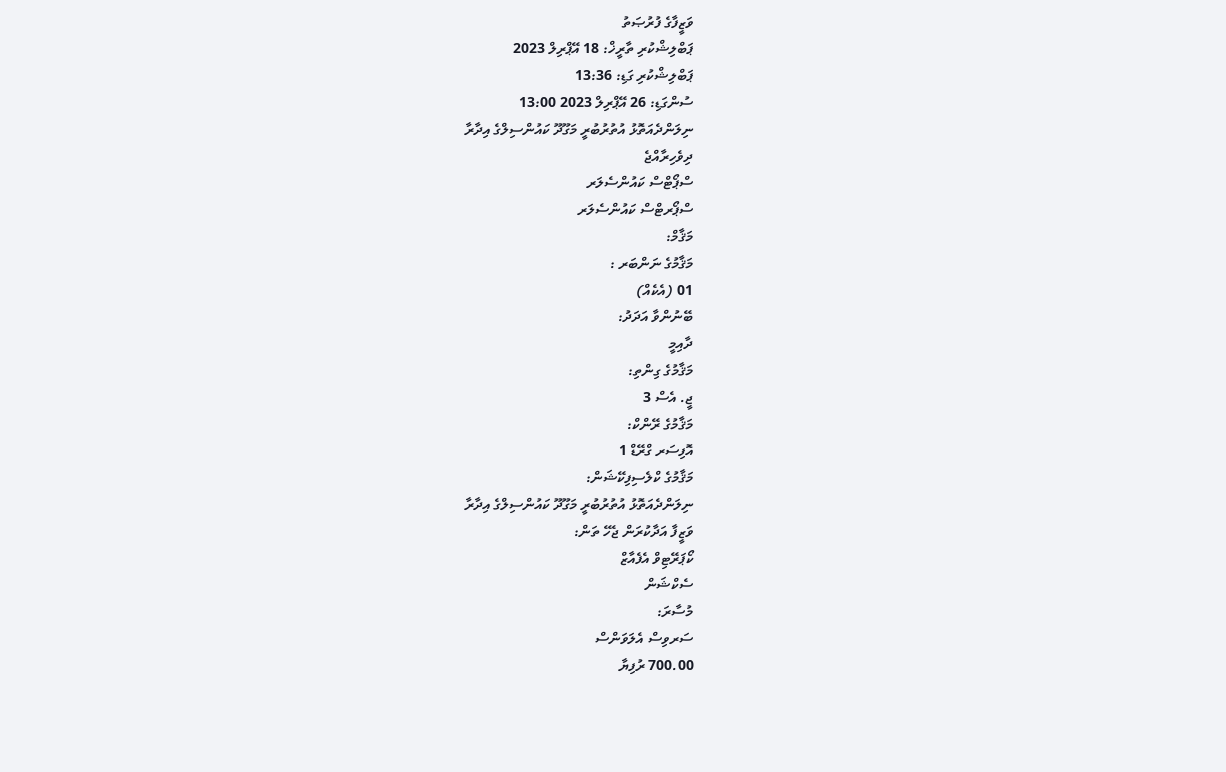ވަޒީފާގެ ފުރުޞަތު
ޕަބްލިޝްކުރި ތާރީޚް: 18 އޭޕްރިލް 2023
ޕަބްލިޝްކުރި ގަޑި: 13:36
ސުންގަޑި: 26 އޭޕްރިލް 2023 13:00
ނިލަންދެއަތޮޅު އުތުރުބުރީ މަގޫދޫ ކައުންސިލްގެ އިދާރާ
ދިވެހިރާއްޖެ
ސްޕޯޓްސް ކައުންސެލަރ
ސްޕޯރޓްސް ކައުންސެލަރ
މަޤާމް:
މަޤާމުގެ ނަންބަރ :
01 (އެކެއް)
ބޭނުންވާ އަދަދު:
ދާއިމީ
މަޤާމުގެ ގިންތި:
ޖީ. އެސް 3
މަޤާމުގެ ރޭންކް:
އޮފިސަރ ގްރޭޑް 1
މަޤާމުގެ ކްލެސިފިކޭޝަން:
ނިލަންދެއަތޮޅު އުތުރުބުރީ މަގޫދޫ ކައުންސިލްގެ އިދާރާ
ވަޒީފާ އަދާކުރަން ޖެހޭ ތަން:
ކޯޕަރޭޓިވް އެފެއާޒް
ސެކްޝަން
މުސާރަ:
ސަރވިސް އެލަވަންސް
700.00 ރުފިޔާ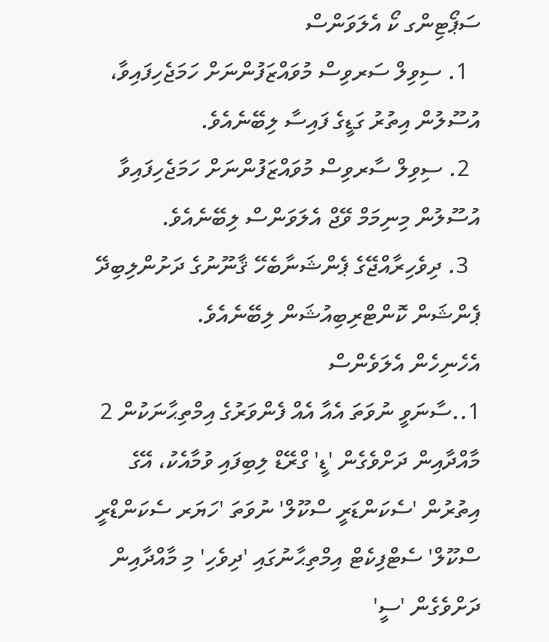ސަޕޯޓިންގ ކޯ އެލަވަންސް
  1. ސިވިލް ސަރވިސް މުވައްޒަފުންނަށް ހަމަޖެހިފައިވާ، އުސޫލުން އިތުރު ގަޑީގެ ފައިސާ ލިބޭނެއެވެ.
  2. ސިވިލް ސާރވިސް މުވައްޒަފުންނަށް ހަމަޖެހިފައިވާ އުސޫލުން މިނިމަމް ވޭޖް އެލަވަންސް ލިބޭނެއެވެ.
  3. ދިވެހިރާއްޖޭގެ ޕެންޝަނާބެހޭ ޤާނޫނުގެ ދަށުންލިބިދޭ ޕެންޝަން ކޮންޓްރިބިއުޝަން ލިބޭނެއެވެ.
އެހެނިހެން އެލަވެންސް
1..ސާނަވީ ނުވަތަ އެއާ އެއް ފެންވަރުގެ އިމްތިޙާނަކުން 2 މާއްދާއިން ދަށްވެގެން 'ޑީ' ގްރޭޑް ލިބިފައި ވުމާއެކު، އޭގެ އިތުރުން 'ސެކަންޑަރީ ސްކޫލް' ނުވަތަ 'ހަޔަރ ސެކަންޑްރީ ސްކޫލް' ސެޓްފިކެޓް އިމްތިޙާނުގައި 'ދިވެހި' މި މާއްދާއިން ދަށްވެގެން 'ސީ'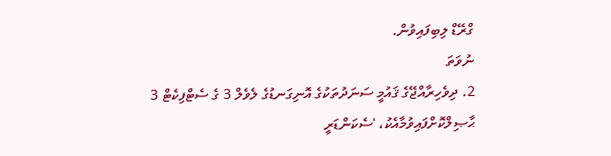ގްރޭޑް ލިބިފައިވުން.
ނުވަތަ
2. ދިވެހިރާއްޖޭގެ ޤައުމީ ސަނަދުތަކުގެ އޮނިގަނޑުގެ ލެވެލް 3 ގެ ސެޓްފިކެޓް 3 ޙާޞިލްކޮށްފައިވުމާއެކު، 'ސެކަންޑަރީ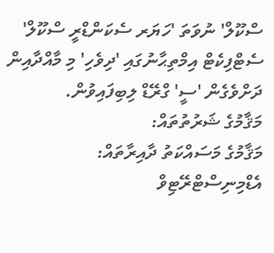ސްކޫލް' ނުވަތަ 'ހަޔަރ ސެކަންޑްރީ ސްކޫލް' ސެޓްފިކެޓް އިމްތިޙާނުގައި 'ދިވެހި' މި މާއްދާއިން ދަށްވެގެން 'ސީ' ގްރޭޑް ލިބިފައިވުން.
މަޤާމުގެ ޝަރުތުތައް:
މަޤާމުގެ މަސައްކަތު ދާއިރާތައް:
އެޑްމިނިސްޓްރޭޓިވް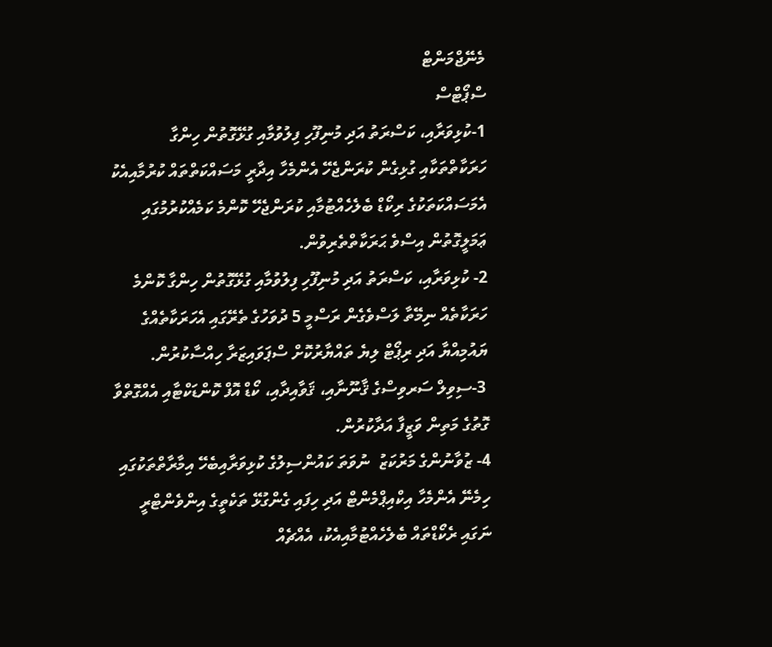މެނޭޖްމަންޓް
ސްޕޯޓްސް
1-ކުޅިވަރާއި، ކަސްރަތު އަދި މުނިފޫހި ފިލުވުމާއި ގުޅޭގޮތުން ހިންގާ ހަރަކާތްތަކާއި ގުޅިގެން ކުރަންޖެހޭ އެންމެހާ އިދާރީ މަސައްކަތްތައް ކުރުމާއިއެކު އެމަސައްކަތަކުގެ ރިކޯޑް ބެލެހެއްޓުމާއި ކުރަންޖެހޭ ކޮންމެ ކަމެއްކުރުމުގައި ޢަމަލީގޮތުން އިސްވެ ޙަރަކާތްތެރިވުން.
2- ކުޅިވަރާއި، ކަސްރަތު އަދި މުނިފޫހި ފިލުވުމާއި ގުޅޭގޮތުން ހިންގާ ކޮންމެ ހަރަކާތެއް ނިމޭތާ ލަސްވެގެން ރަސްމީ 5 ދުވަހުގެ ތެރޭގައި އެހަރަކާތެއްގެ ޔައުމިއްޔާ އަދި ރިޕޯޓް ލިޔެ ތައްޔާރުކޮށް ސްޕަވައިޒަރާ ހިއްސާކުރުން.
 3-ސިވިލް ސަރވިސްގެ ޤާނޫނާއި، ޤަވާއިދާއި، ކޯޑް އޮފް ކޮންޑަކްޓާއި އެއްގޮތްވާ ގޮތުގެ މަތިން ވަޒީފާ އަދާކުރުން.
4- ޒުވާނުންގެ މަރުކަޒު  ނުވަތަ ކައުންސިލުގެ ކުޅިވަރާއިބެހޭ އިމާރާތްތަކުގައި ހިމެނޭ އެންމެހާ އިކްއިޕްމެންޓް އަދި ހިފައި ގެންގުޅޭ ތަކެތީގެ އިންވެންޓްރީ ނަގައި ރެކޯޑްތައް ބެލެހެއްޓުމާއިއެކު، އެއްޗެއް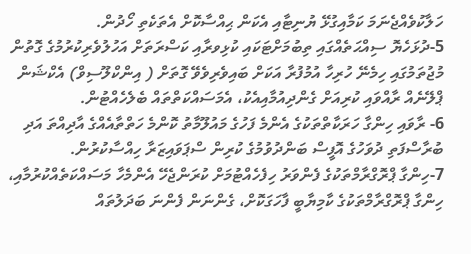ހަލާކުވެއްޖެނަމަ ކަމާއިގުޅޭ ޔުނިޓާއި އެކަން ޙިއްސާކޮށް އެތަކެތި ހޯދުން.
5-ދުޅަހެޔޮ ސިއްޙަތެއްގައި ތިބުމަށްޓަކައި ކުޅިވރާއި ކަސްރަތަށް އަހުލުވެރިކުރުމުގެ ގޮތުން މުޖުތަމުގައި ހިމެނޭ ހުރިހާ އުމުފުރާ އަކަށް ބައިވެރިވެވޭ ގޮތަށް ( އިންކްލޫސިވް) އެކްޝަން ޕްލޭނެއް ރާއްވައި ކުރިއަށް ގެންދިއުމާއިއެކު، އެމަސައްކަތްތައް ބެލެހެއްޓުން.
6- ރާވައި ހިންގާ ހަރަކާތްތަކުގެ އެންމެ ފަހުގެ މައުލޫމާތު ކޮންމެ ހަތްތާއެއްގެ އާދިއްތަ އަދި ބުރާސްފަތި ދުވަހުގެ އޮފީސް ބަންދުވުމުގެ ކުރިން ސްޕަވައިޒަރާ ހިއްސާކުރުން.
7-ހިންގާ ޕްރޮގްރާމްތަކުގެ ފެންވަރު ހިފެހެއްޓުމަށް ކުރަންޖެހޭ އެންމެހާ މަސައްކަތެއްކުރުމާއި، ހިންގާ ޕްރޮގްރާމްތަކުގެ ކާމިޔާބީ ފާހަގަކޮށް، ގެންނަން ފެންނަ ބަދަލުތައް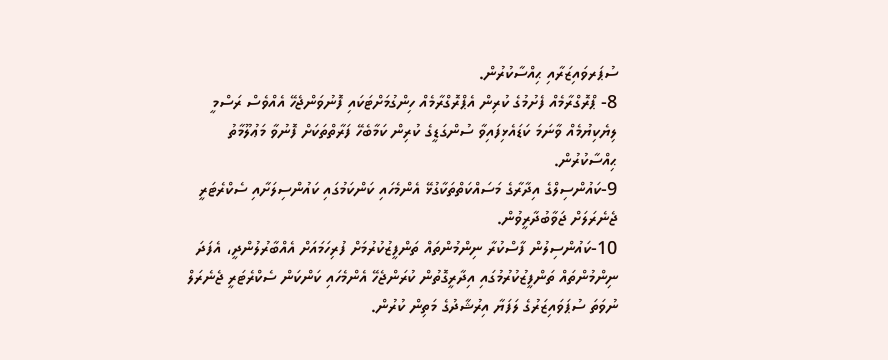ސުޕަރވައިޒަރާއި ޙިއްސާކުރުން.
8- ޕްރޮގްރާމެއް ފެށުމުގެ ކުރިން އެޕްރޮގްރާމެއް ހިންގުމަށްޓަކައި ފޮނުވަންޖެހޭ އެއްވެސް ރަސްމީ ލިޔެކިޔުމެއް ވާނަމަ ކަޑައެޅިފައިވާ ސުންގަޑީގެ ކުރިން ކަމާބެހޭ ފަރާތްތަކަށް ފޮނުވާ މަޢުލޫމާތު ޙިއްސާކުރުން.
9-ކައުންސިލްގެ އިދާރާގެ މަސައްކަތްތަކާގުޅޭ އެންމެހައި ކަންކަމުގައި ކައުންސިލަށާއި ސެކްރެޓަރީ ޖެނެރަލަށް ޖަވާބުދާރީވުން.
10-ކައުންސިލުން ފާސްކުރާ ނިންމުންތައް ތަންފީޒުކުރުމަށް ފުރިހަމައަށް އެއްބާރުލުންދީ، އެފަދަ ނިންމުންތައް ތަންފީޒުކުރުމުގައި އިދާރީގޮތުން ކުރަންޖެހޭ އެންމެހައި ކަންކަން ސެކްރެޓަރީ ޖެނެރަލް ނުވަތަ ސުޕަވައިޒަރުގެ ލަފަޔާ އިރުޝާދުގެ މަތިން ކުރުން.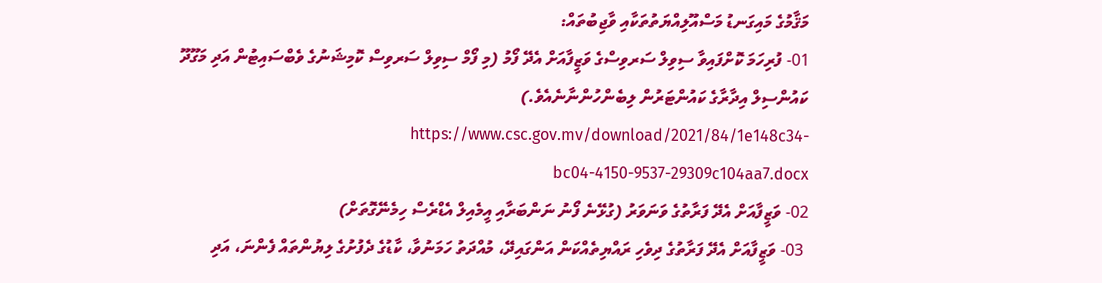މަޤާމުގެ މައިގަނޑު މަސްއޫލިއްޔަތުތަކާއި ވާޖިބުތައް:
01- ފުރިހަމަ ކޮށްފައިވާ ސިވިލް ސަރވިސްގެ ވަޒީފާއަށް އެދޭ ފޯމު (މި ފޯމް ސިވިލް ސަރވިސް ކޮމިޝަނުގެ ވެބްސައިޓުން އަދި މަގޫދޫ ކައުންސިލް އިދާރާގެ ކައުންޓަރުން ލިބެންހުންނާނެއެވެ.) https://www.csc.gov.mv/download/2021/84/1e148c34-bc04-4150-9537-29309c104aa7.docx
02- ވަޒީފާއަށް އެދޭ ފަރާތުގެ ވަނަވަރު (ގުޅޭނެ ފޯނު ނަންބަރާއި އީމެއިލް އެޑްރެސް ހިމެނޭގޮތަށް)
 03- ވަޒީފާއަށް އެދޭ ފަރާތުގެ ދިވެހި ރައްޔިތެއްކަން އަންގައިދޭ، މުއްދަތު ހަމަނުވާ، ކާޑުގެ ދެފުށުގެ ލިޔުންތައް ފެންނަ، އަދި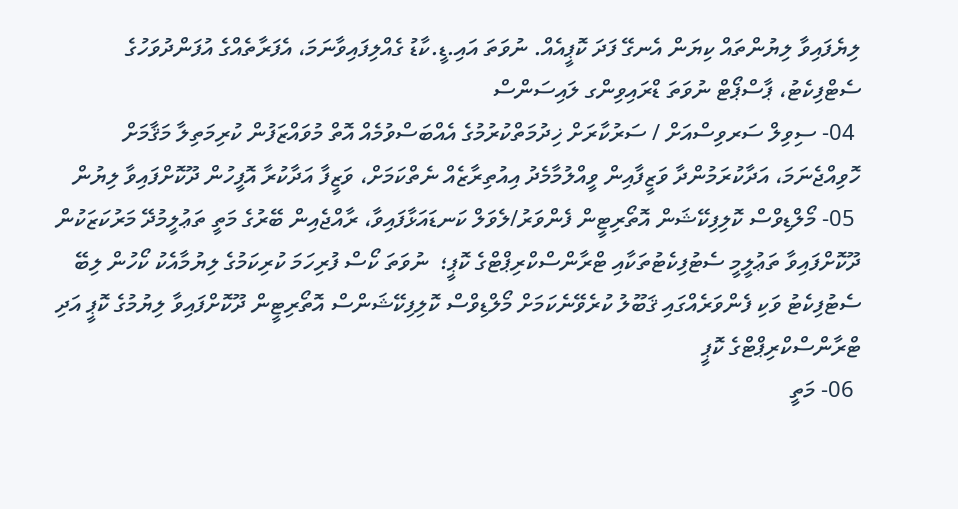ލިޔެފައިވާ ލިޔުންތައް ކިޔަން އެނގޭ ފަދަ ކޮޕީއެއް. ނުވަތަ އައި.ޑީ.ކާޑު ގެއްލިފައިވާނަމަ، އެފަރާތެއްގެ އުފަންދުވަހުގެ ސެޓްފިކެޓު، ޕާސްޕޯޓް ނުވަތަ ޑްރައިވިންގ ލައިސަންސް
 04- ސިވިލް ސަރވިސްއަށް / ސަރުކާރަށް ޚިދުމަތްކުރުމުގެ އެއްބަސްވުމެއް އޮތް މުވައްޒަފުން ކުރިމަތިލާ މަޤާމަށް ހޮވިއްޖެނަމަ، އަދާކުރަމުންދާ ވަޒީފާއިން ވީއްލުމާމެދު އިއުތިރާޒެއް ނެތްކަމަށް، ވަޒީފާ އަދާކުރާ އޮފީހުން ދޫކޮށްފައިވާ ލިޔުން
 05- މޯލްޑިވްސް ކޮލިފިކޭޝަން އޮތޯރިޓީން ފެންވަރު/ލެވަލް ކަނޑައަޅާފައިވާ، ރާއްޖެއިން ބޭރުގެ މަތީ ތަޢުލީމުދޭ މަރުކަޒަކުން ދޫކޮށްފައިވާ ތަޢުލީމީ ސެޓުފިކެޓުތަކާއި ޓްރާންސްކްރިޕްޓްގެ ކޮޕީ؛  ނުވަތަ ކޯސް ފުރިހަމަ ކުރިކަމުގެ ލިޔުމާއެކު ކޯހުން ލިބޭ ސެޓުފިކެޓު ވަކި ފެންވަރެއްގައި ޤަބޫލު ކުރެވޭނެކަމަށް މޯލްޑިވްސް ކޮލިފިކޭޝަންސް އޮތޯރިޓީން ދޫކޮށްފައިވާ ލިޔުމުގެ ކޮޕީ އަދި ޓްރާންސްކްރިޕްޓްގެ ކޮޕީ
 06- މަތީ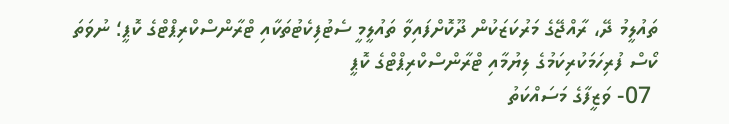ތައުލީމު ދޭ، ރާއްޖޭގެ މަރުކަޒަކުން ދޫކޮށްފައިވާ ތައުލީމީ ސެޓުފިކެޓުތަކާއި ޓްރާންސްކްރިޕްޓްގެ ކޮޕީ؛ ނުވަތަ ކޯސް ފުރިހަމަކުރިކަމުގެ ލިޔުމާއި ޓްރާންސްކްރިޕްޓްގެ ކޮޕީ
 07- ވަޒީފާގެ މަސައްކަތު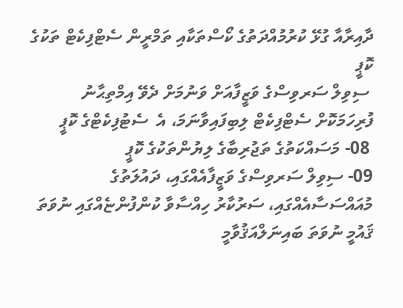ދާއިރާއާ ގުޅޭ ކުރުމުއްދަތުގެ ކޯސްތަކާއި ތަމްރީން ސެޓްފިކެޓް ތަކުގެ ކޮޕީ
 ސިވިލް ސަރވިސްގެ ވަޒީފާއަށް ވަނުމަށް ދެވޭ އިމްތިޙާނު ފުރިހަމަކޮށް ސެޓްފިކެޓް ލިބިފައިވާނަމަ، އެ  ސެޓުފިކެޓްގެ ކޮޕީ
 08- މަސައްކަތުގެ ތަޖުރިބާގެ ލިޔުންތަކުގެ ކޮޕީ
09- ސިވިލް ސަރވިސްގެ ވަޒީފާއެއްގައި، ދައުލަތުގެ މުއައްސަސާއެއްގައި، ސަރުކާރު ހިއްސާވާ ކުންފުންޏެއްގައި ނުވަތަ ޤައުމީ ނުވަތަ ބައިނަލްއަޤުވާމީ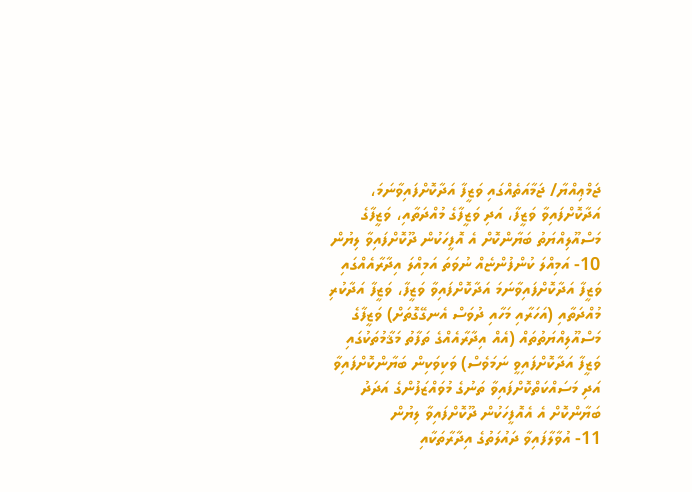ޖަމްޢިއްޔާ/ ޖަމާއަތެއްގައި ވަޒީފާ އަދާކޮށްފައިވާނަމަ، އަދާކޮށްފައިވާ ވަޒީފާ، އަދި ވަޒީފާގެ މުއްދަތާއި، ވަޒީފާގެ މަސްއޫލިއްޔަތު ބަޔާންކޮށް އެ އޮފީހަކުން ދޫކޮށްފައިވާ ލިޔުން
10- އަމިއްލަ ކުންފުންޏެއް ނުވަތަ އަމިއްލަ އިދާރާއެއްގައި ވަޒީފާ އަދާކޮށްފައިވާނަމަ އަދާކޮށްފައިވާ ވަޒީފާ، ވަޒީފާ އަދާކުރި މުއްދަތާއި (އަހަރާއި މަހާއި ދުވަސް އެނގޭގޮތަށް) ވަޒީފާގެ މަސްއޫލިއްޔަތުތައް (އެއް އިދާރާއެއްގެ ތަފާތު މަޤާމުތަކުގައި ވަޒީފާ އަދާކޮށްފައިވީ ނަމަވެސް) ވަކިވަކިން ބަޔާންކޮށްފައިވާ އަދި މަސައްކަތްކޮށްފައިވާ ތަނުގެ މުވައްޒަފުންގެ އަދަދު ބަޔާންކޮށް އެ އެއޮފީހަކުން ދޫކޮށްފައިވާ ލިޔުން
11- އުވާލާފައިވާ ދައުލަތުގެ އިދާރާތަކާއި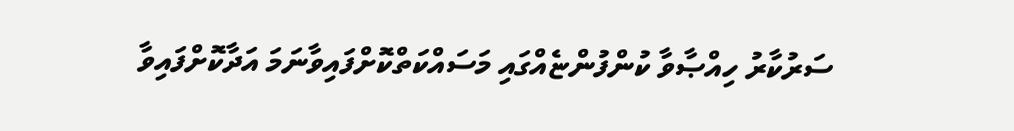ސަރުކާރު ހިއްޞާވާ ކުންފުންޏެއްގައި މަސައްކަތްކޮށްފައިވާނަމަ އަދާކޮށްފައިވާ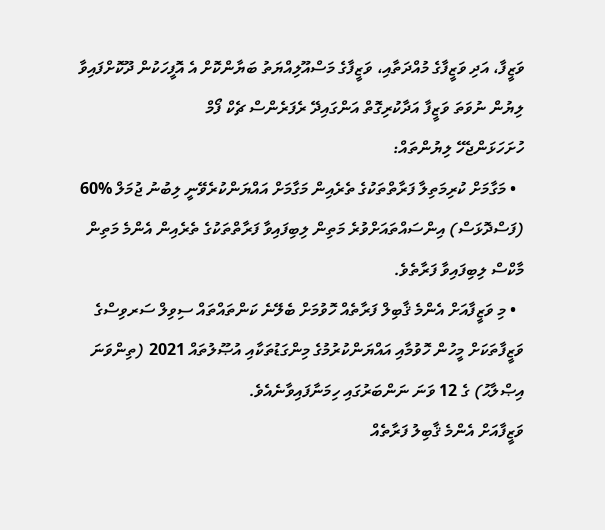ވަޒީފާ، އަދި ވަޒީފާގެ މުއްދަތާއި، ވަޒީފާގެ މަސްއޫލިއްޔަތު ބަޔާންކޮށް އެ އޮފީހަކުން ދޫކޮށްފައިވާ ލިޔުން ނުވަތަ ވަޒީފާ އަދާކުރިގޮތް އަންގައިދޭ ރެފަރެންސް ޗެކް ފޯމް
ހުށަހަޅަންޖެހޭ ލިޔުންތައް:
  • މަގާމަށް ކުރިމަތިލާ ފަރާތްތަކުގެ ތެރެއިން މަގާމަށް އައްޔަންކުރެވޭނީ ލިބުނު ޖުމަލް %60 (ފަސްދޮޅަސް) އިންސައްތައަށްވުރެ މަތިން ލިބިފައިވާ ފަރާތްތަކުގެ ތެރެއިން އެންމެ މަތިން މާކްސް ލިބިފައިވާ ފަރާތެވެ.
  • މި ވަޒީފާއަށް އެންމެ ޤާބިލް ފަރާތެއް ހޮވުމަށް ބެލޭނެ ކަންތައްތައް ސިވިލް ސަރވިސްގެ ވަޒީފާތަކަށް މީހުން ހޮވުމާއި އައްޔަންކުރުމުގެ މިންގަޑުތަކާއި އުޞޫލުތައް 2021 (ތިންވަނަ އިޞްލާޙު) ގެ 12 ވަނަ ނަންބަރުގައި ހިމަނާފައިވާނެއެވެ.
ވަޒީފާއަށް އެންމެ ޤާބިލު ފަރާތެއް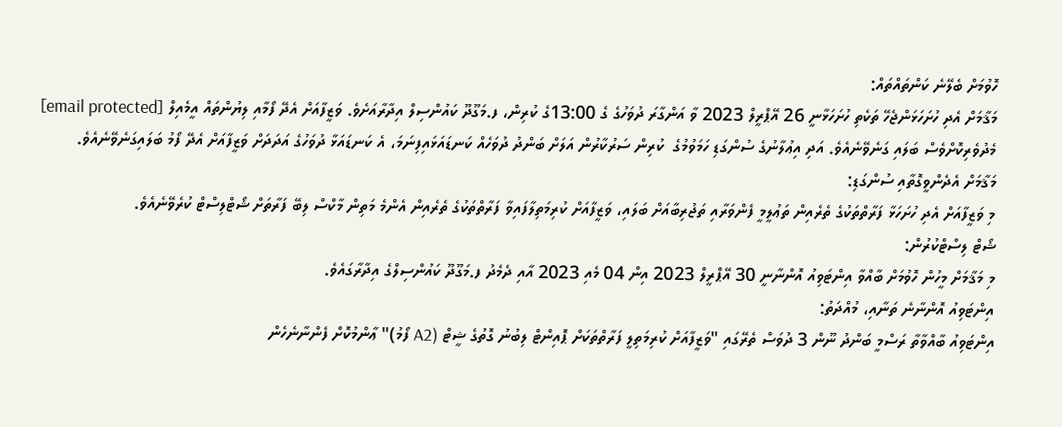ހޮވުމަށް ބެލޭނެ ކަންތައްތައް:
މަޤާމަށް އެދި ހުށަހަޅަންޖެހޭ ތަކެތި ހުށަހަޅާނީ 26 އޭޕްރީލް 2023 ވާ އަންގާރަ ދުވަހުގެ ގެ 13:00ގެ ކުރިން، ފ.މަގޫދޫ ކައުންސިލް އިދާރާއަށެވެ. ވަޒީފާއަށް އެދޭ ފޯމާއި ލިޔުންތައް އީމެއިލް [email protected] މެދުވެރިކޮށްވެސް ބަލައި ގަނެވޭނެއެވެ. އަދި އިޢުލާނުގެ ސުންގަޑި ހަމަވުމުގެ  ކުރިން ސަރުކާރުން އަލަށް ބަންދު ދުވަހެއް ކަނޑައަޅައިފިނަމަ، އެ ކަނޑައަޅާ ދުވަހުގެ އަދަދަށް ވަޒީފާއަށް އެދޭ ފޯމު ބަލައިގަނެވޭނެއެވެ.
މަޤާމަށް އެދެންވީގޮތާއި ސުންގަޑި:
މި ވަޒީފާއަށް އެދި ހުށަހަޅާ ފަރާތްތަކުގެ ތެރެއިން ތަޢުލީމީ ފެންވަރާއި ތަޖުރިބާއަށް ބަލައި، ވަޒީފާއަށް ކުރިމަތިލާފައިވާ ފަރާތްތަކުގެ ތެރެއިން އެންމެ މަތިން މާކްސް ލިބޭ ފަރާތަށް ޝޯޓްލިސްޓް ކުރެވޭނެއެވެ.
ޝޯޓް ލިސްޓްކުރުން:
މި މަޤާމަށް މީހުން ހޮވުމަށް ބާއްވާ އިންޓަވިއު އޮންނާނީ 30 އޭޕްރީލް 2023 އިން 04 މެއި 2023 އާއި ދެމެދު ފ.މަގޫދޫ ކައުންސިލްގެ އިދާރާގައެވެ.
އިންޓަވިއު އޮންނާނެ ތަނާއި، މުއްދަތު:
އިންޓަވިއު ބާއްވާތާ ރަސްމީ ބަންދު ނޫން 3 ދުވަސް ތެރޭގައި "ވަޒީފާއަށް ކުރިމަތިލީ ފަރާތްތަކަށް ޕޮއިންޓް ލިބުނު ގޮތުގެ ޝީޓް (A2 ފޯމު)" ޢާންމުކޮށް ފެންނާނެހެން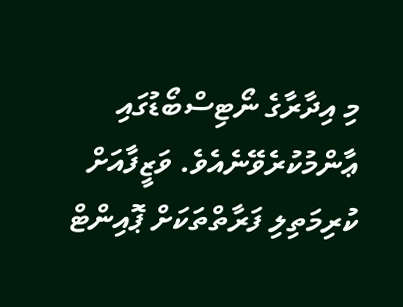މި އިދާރާގެ ނޯޓިސްބޯޑުގައި ޢާންމުކުރެވޭނެއެވެ. ވަޒީފާއަށް ކުރިމަތިލި ފަރާތްތަކަށް ޕޮއިންޓް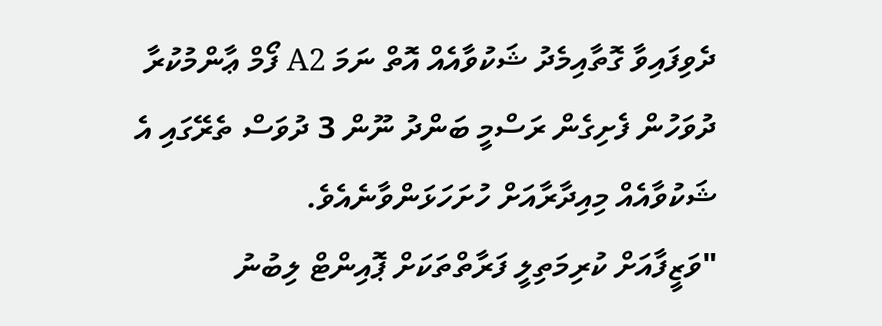ދެވިފައިވާ ގޮތާއިމެދު ޝަކުވާއެއް އޮތް ނަމަ A2 ފޯމް ޢާންމުކުރާ ދުވަހުން ފެށިގެން ރަސްމީ ބަންދު ނޫން 3 ދުވަސް ތެރޭގައި އެ ޝަކުވާއެއް މިއިދާރާއަށް ހުށަހަޅަންވާނެއެވެ.
"ވަޒީފާއަށް ކުރިމަތިލީ ފަރާތްތަކަށް ޕޮއިންޓް ލިބުނު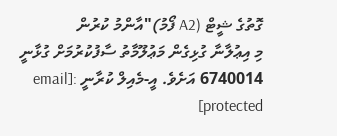ގޮތުގެ ޝީޓް (A2 ފޯމު)"އާންމު ކުރުން
މި އިޢުލާނާ ގުޅިގެން މަޢުލޫމާތު ސާފުކުރުމަށް ގުޅާނީ 6740014 އަށެވެ. އީ-މެއިލް ކުރާނީ :[email protected]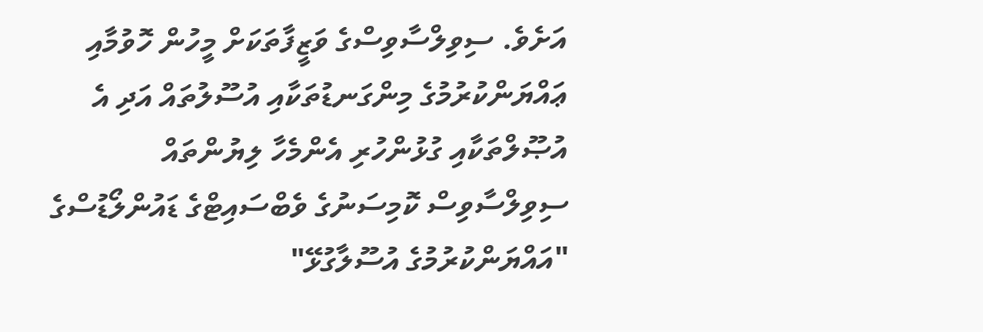އަށެވެ. ސިވިލްސާވިސްގެ ވަޒީފާތަކަށް މީހުން ހޮވުމާއި ޢައްޔަންކުރުމުގެ މިންގަނޑުތަކާއި އުސޫލުތައް އަދި އެ އުޞޫލްތަކާއި ގުޅުންހުރި އެންމެހާ ލިޔުންތައް ސިވިލްސާވިސް ކޮމިސަނުގެ ވެބްސައިޓްގެ ޑައުންލޯޑުސްގެ "އައްޔަންކުރުމުގެ އުސޫލާގުޅޭ"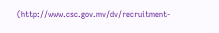(http://www.csc.gov.mv/dv/recruitment-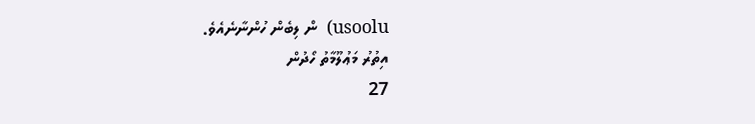usoolu)  ން ލިބެން ހުންނާނެއެވެ.
އިތުރު މަޢުލޫމާތު ހޯދުން
27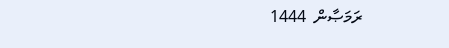ރަމަޞާން  1444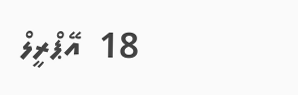18  އޭޕްރީލް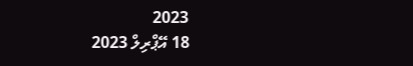2023
18 އޭޕްރިލް 2023